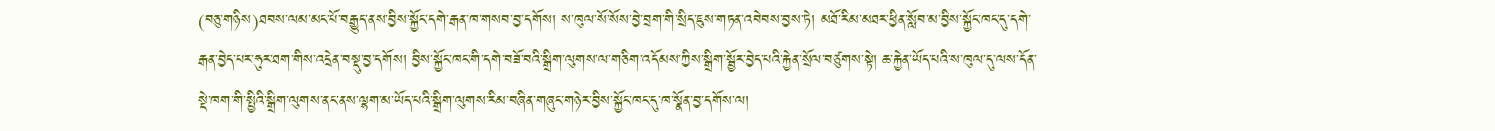(བཅུ་གཉིས)ཐབས་ལམ་མང་པོ་བརྒྱུད་ནས་བྱིས་སྐྱོང་དགེ་རྒན་ཁ་གསབ་བྱ་དགོས། ས་ཁུལ་སོ་སོས་བྱེ་བྲག་གི་སྲིད་ཇུས་གཏན་འབེབས་བྱས་ཏེ། མཐོ་རིམ་མཐར་ཕྱིན་སློབ་མ་བྱིས་སྐྱོང་ཁང་དུ་དགེ་རྒན་བྱེད་པར་ཧུར་ཐག་གིས་འདྲེན་བསྡུ་བྱ་དགོས། བྱིས་སྐྱོང་ཁང་གི་དགེ་བཟོ་བའི་སྒྲིག་ལུགས་ལ་གཅིག་འདོམས་ཀྱིས་སྒྲིག་སྦྱོར་བྱེད་པའི་རྐྱེན་སྲོལ་བཙུགས་སྟེ། ཆ་རྐྱེན་ཡོད་པའི་ས་ཁུལ་དུ་ལས་དོན་སྡེ་ཁག་གི་སྤྱིའི་སྒྲིག་ལུགས་ནང་ནས་ལྷག་མ་ཡོད་པའི་སྒྲིག་ལུགས་རིམ་བཞིན་གཞུང་གཉེར་བྱིས་སྐྱོང་ཁང་དུ་ཁ་སྣོན་བྱ་དགོས་ལ།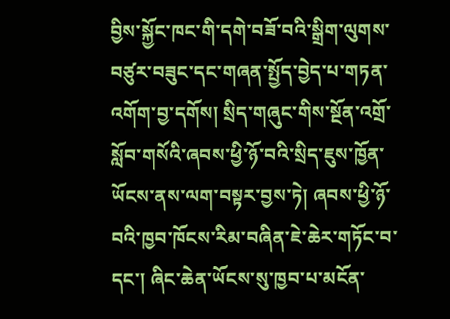བྱིས་སྐྱོང་ཁང་གི་དགེ་བཟོ་བའི་སྒྲིག་ལུགས་བཙུར་བཟུང་དང་གཞན་སྤྱོད་བྱེད་པ་གཏན་འགོག་བྱ་དགོས། སྲིད་གཞུང་གིས་སྔོན་འགྲོ་སློབ་གསོའི་ཞབས་ཕྱི་ཉོ་བའི་སྲིད་ཇུས་ཁྱོན་ཡོངས་ནས་ལག་བསྟར་བྱས་ཏེ། ཞབས་ཕྱི་ཉོ་བའི་ཁྱབ་ཁོངས་རིམ་བཞིན་ཇེ་ཆེར་གཏོང་བ་དང་། ཞིང་ཆེན་ཡོངས་སུ་ཁྱབ་པ་མངོན་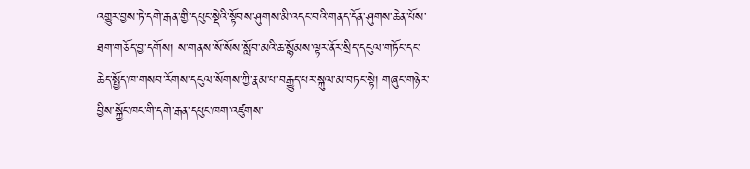འགྱུར་བྱས་ཏེ་དགེ་རྒན་གྱི་དཔུང་སྡེའི་སྟོབས་ཤུགས་མི་འདང་བའི་གནད་དོན་ཤུགས་ཆེན་པོས་ཐག་གཅོད་བྱ་དགོས། ས་གནས་སོ་སོས་སློབ་མའི་ཆ་སྙོམས་ལྟར་ནོར་སྲིད་དངུལ་གཏོང་དང་ཆེད་སྤྱོད་ཁ་གསབ་རོགས་དངུལ་སོགས་ཀྱི་རྣམ་པ་བརྒྱུད་པར་སྐུལ་མ་བཏང་སྟེ། གཞུང་གཉེར་བྱིས་སྐྱོང་ཁང་གི་དགེ་རྒན་དཔུང་ཁག་འཛུགས་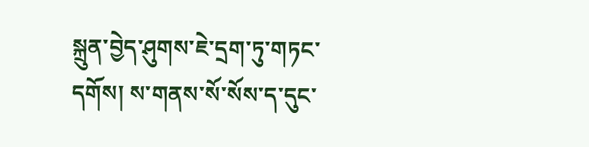སྐྲུན་བྱེད་ཤུགས་ཇེ་དྲག་ཏུ་གཏང་དགོས། ས་གནས་སོ་སོས་ད་དུང་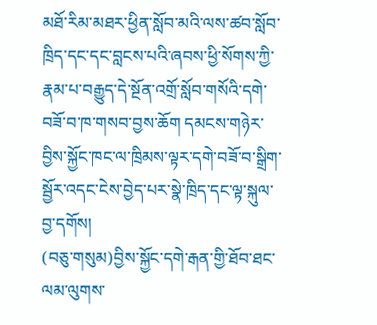མཐོ་རིམ་མཐར་ཕྱིན་སློབ་མའི་ལས་ཚབ་སློབ་ཁྲིད་དང་དང་བླངས་པའི་ཞབས་ཕྱི་སོགས་ཀྱི་རྣམ་པ་བརྒྱུད་དེ་སྔོན་འགྲོ་སློབ་གསོའི་དགེ་བཟོ་བ་ཁ་གསབ་བྱས་ཆོག དམངས་གཉེར་བྱིས་སྐྱོང་ཁང་ལ་ཁྲིམས་ལྟར་དགེ་བཟོ་བ་སྒྲིག་སྦྱོར་འདང་ངེས་བྱེད་པར་སྣེ་ཁྲིད་དང་ལྟ་སྐུལ་བྱ་དགོས།
(བཅུ་གསུམ)བྱིས་སྐྱོང་དགེ་རྒན་གྱི་ཐོབ་ཐང་ལམ་ལུགས་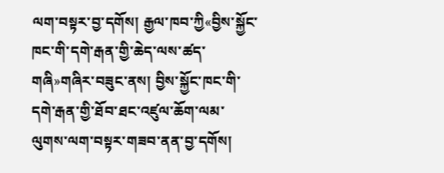ལག་བསྟར་བྱ་དགོས། རྒྱལ་ཁབ་ཀྱི«བྱིས་སྐྱོང་ཁང་གི་དགེ་རྒན་གྱི་ཆེད་ལས་ཚད་གཞི»གཞིར་བཟུང་ནས། བྱིས་སྐྱོང་ཁང་གི་དགེ་རྒན་གྱི་ཐོབ་ཐང་འཛུལ་ཆོག་ལམ་ལུགས་ལག་བསྟར་གཟབ་ནན་བྱ་དགོས།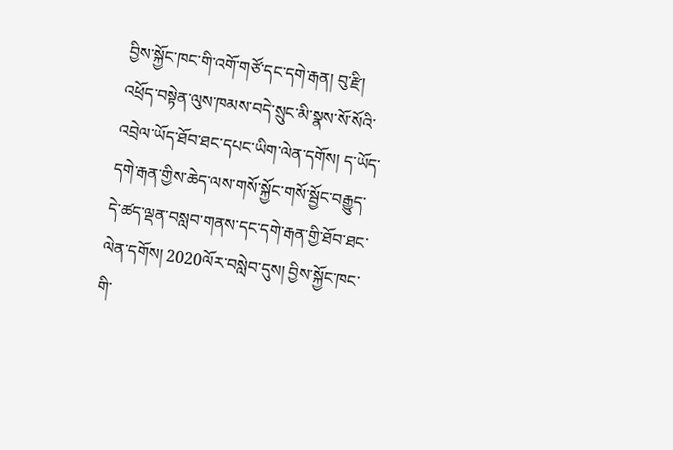བྱིས་སྐྱོང་ཁང་གི་འགོ་གཙོ་དང་དགེ་རྒན། བུ་རྫི། འཕྲོད་བསྟེན་ལུས་ཁམས་བདེ་སྲུང་མི་སྣས་སོ་སོའི་འབྲེལ་ཡོད་ཐོབ་ཐང་དཔང་ཡིག་ལེན་དགོས། ད་ཡོད་དགེ་རྒན་གྱིས་ཆེད་ལས་གསོ་སྐྱོང་གསོ་སྦྱོང་བརྒྱུད་དེ་ཚད་ལྡན་བསླབ་གནས་དང་དགེ་རྒན་གྱི་ཐོབ་ཐང་ལེན་དགོས། 2020ལོར་བསླེབ་དུས། བྱིས་སྐྱོང་ཁང་གི་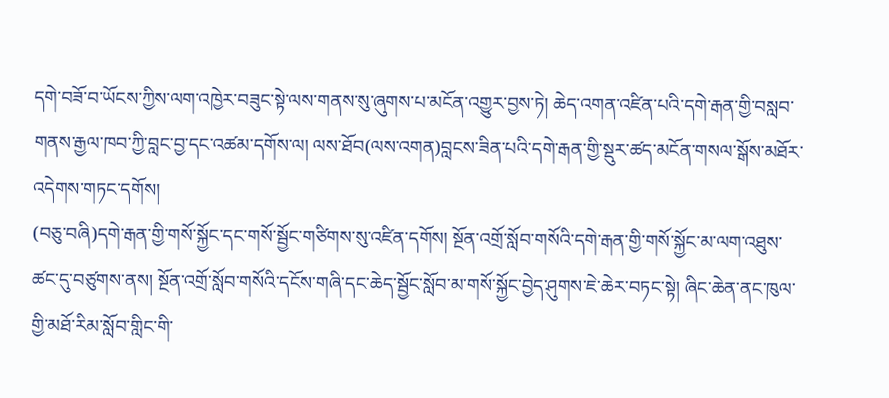དགེ་བཟོ་བ་ཡོངས་ཀྱིས་ལག་འཁྱེར་བཟུང་སྟེ་ལས་གནས་སུ་ཞུགས་པ་མངོན་འགྱུར་བྱས་ཏེ། ཆེད་འགན་འཛིན་པའི་དགེ་རྒན་གྱི་བསླབ་གནས་རྒྱལ་ཁབ་ཀྱི་བླང་བྱ་དང་འཚམ་དགོས་ལ། ལས་ཐོབ(ལས་འགན)བླངས་ཟིན་པའི་དགེ་རྒན་གྱི་སྡུར་ཚད་མངོན་གསལ་སྒོས་མཐོར་འདེགས་གཏང་དགོས།
(བཅུ་བཞི)དགེ་རྒན་གྱི་གསོ་སྐྱོང་དང་གསོ་སྦྱོང་གཙིགས་སུ་འཛིན་དགོས། སྔོན་འགྲོ་སློབ་གསོའི་དགེ་རྒན་གྱི་གསོ་སྐྱོང་མ་ལག་འཐུས་ཚང་དུ་བཙུགས་ནས། སྔོན་འགྲོ་སློབ་གསོའི་དངོས་གཞི་དང་ཆེད་སྦྱོང་སློབ་མ་གསོ་སྐྱོང་བྱེད་ཤུགས་ཇེ་ཆེར་བཏང་སྟེ། ཞིང་ཆེན་ནང་ཁུལ་གྱི་མཐོ་རིམ་སློབ་གླིང་གི་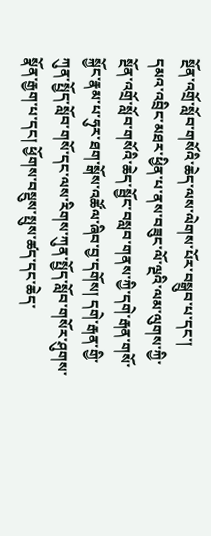སྔོན་འགྲོ་སློབ་གསོའི་ཆེད་ལས་ལེགས་པོར་བསྒྲུབ་པ་དང་། དམའ་འབྲིང་མཐར་ཕྱིན་པ་ནས་བཟུང་ལོ་ལྔའི་ལམ་ལུགས་ཀྱི་སྔོན་འགྲོ་སློབ་གསོའི་ཆེད་སྦྱོང་བསླབ་གནས་ཀྱི་དགེ་རྒན་གསོ་སྐྱོང་རྣམ་པ་ཧུར་ཐག་སྒོས་འཚོལ་ཞིབ་བྱ་དགོས། དགེ་རྒན་གྱི་ཀུན་སྤྱོད་སློབ་གསོ་དང་ལས་རིགས་ཀུན་སྤྱོད་སློབ་གསོར་ཤུགས་སྣོན་རྒྱག་པ་དང། ཕྱོགས་བསྡུས་སྤུས་ཚད་དང་ཆེད་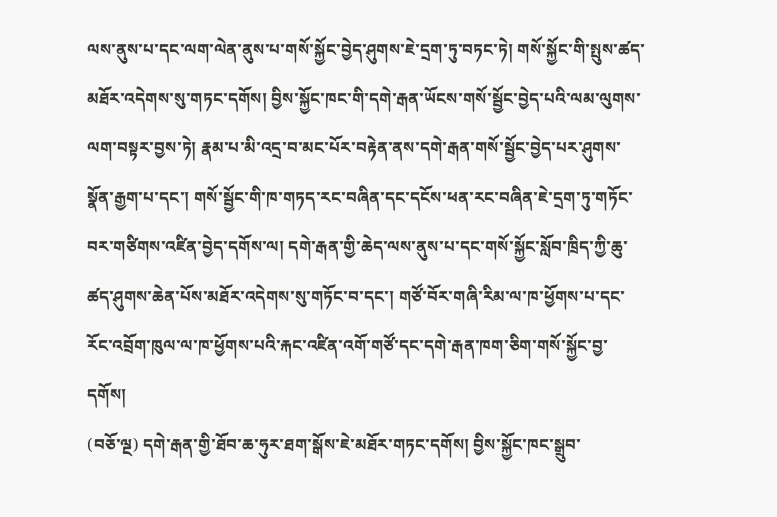ལས་ནུས་པ་དང་ལག་ལེན་ནུས་པ་གསོ་སྐྱོང་བྱེད་ཤུགས་ཇེ་དྲག་ཏུ་བཏང་ཏེ། གསོ་སྐྱོང་གི་སྤུས་ཚད་མཐོར་འདེགས་སུ་གཏང་དགོས། བྱིས་སྐྱོང་ཁང་གི་དགེ་རྒན་ཡོངས་གསོ་སྦྱོང་བྱེད་པའི་ལམ་ལུགས་ལག་བསྟར་བྱས་ཏེ། རྣམ་པ་མི་འདྲ་བ་མང་པོར་བརྟེན་ནས་དགེ་རྒན་གསོ་སྦྱོང་བྱེད་པར་ཤུགས་སྣོན་རྒྱག་པ་དང་། གསོ་སྦྱོང་གི་ཁ་གཏད་རང་བཞིན་དང་དངོས་ཕན་རང་བཞིན་ཇེ་དྲག་ཏུ་གཏོང་བར་གཙིགས་འཛིན་བྱེད་དགོས་ལ། དགེ་རྒན་གྱི་ཆེད་ལས་ནུས་པ་དང་གསོ་སྐྱོང་སློབ་ཁྲིད་ཀྱི་ཆུ་ཚད་ཤུགས་ཆེན་པོས་མཐོར་འདེགས་སུ་གཏོང་བ་དང་། གཙོ་བོར་གཞི་རིམ་ལ་ཁ་ཕྱོགས་པ་དང་རོང་འབྲོག་ཁུལ་ལ་ཁ་ཕྱོགས་པའི་རྐང་འཛིན་འགོ་གཙོ་དང་དགེ་རྒན་ཁག་ཅིག་གསོ་སྐྱོང་བྱ་དགོས།
(བཅོ་ལྔ) དགེ་རྒན་གྱི་ཐོབ་ཆ་ཧུར་ཐག་སྒོས་ཇེ་མཐོར་གཏང་དགོས། བྱིས་སྐྱོང་ཁང་སྒྲུབ་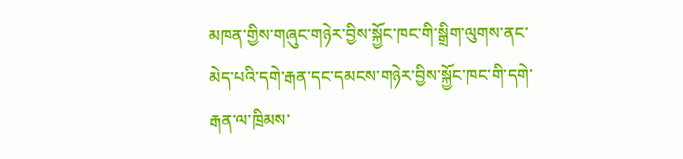མཁན་གྱིས་གཞུང་གཉེར་བྱིས་སྐྱོང་ཁང་གི་སྒྲིག་ལུགས་ནང་མེད་པའི་དགེ་རྒན་དང་དམངས་གཉེར་བྱིས་སྐྱོང་ཁང་གི་དགེ་རྒན་ལ་ཁྲིམས་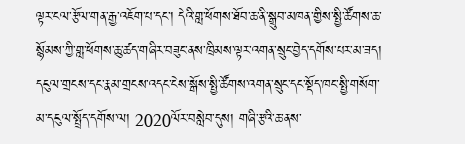ལྟར་ངལ་རྩོལ་གན་རྒྱ་འཇོག་པ་དང་། དེའི་གླ་ཕོགས་ཐོབ་ཆ་ནི་སྒྲུབ་མཁན་གྱིས་སྤྱི་ཚོགས་ཆ་སྙོམས་ཀྱི་གླ་ཕོགས་ཆུ་ཚད་གཞིར་བཟུང་ནས་ཁྲིམས་ལྟར་འགན་སྲུང་བྱེད་དགོས་པར་མ་ཟད། དངུལ་གྲངས་དང་རྣམ་གྲངས་འདང་ངེས་སྒོས་སྤྱི་ཚོགས་འགན་སྲུང་དང་སྡོད་ཁང་སྤྱི་གསོག་མ་དངུལ་སྤྲོད་དགོས་ལ། 2020ལོར་བསླེབ་དུས། གཞི་རྩའི་ཆ་ནས་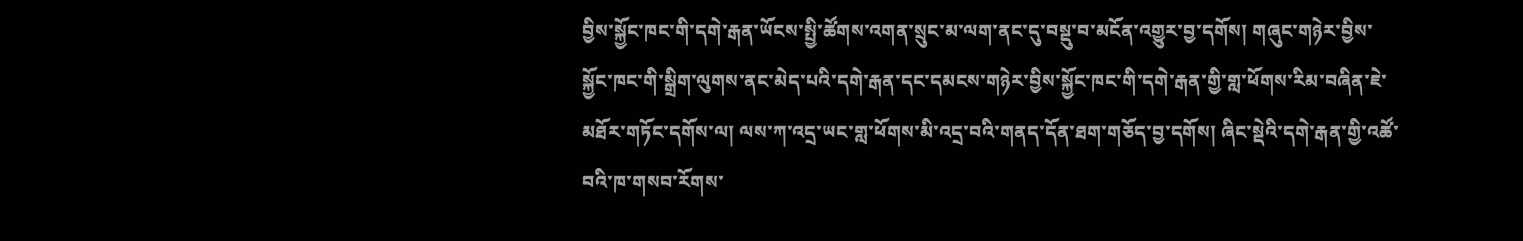བྱིས་སྐྱོང་ཁང་གི་དགེ་རྒན་ཡོངས་སྤྱི་ཚོགས་འགན་སྲུང་མ་ལག་ནང་དུ་བསྡུ་བ་མངོན་འགྱུར་བྱ་དགོས། གཞུང་གཉེར་བྱིས་སྐྱོང་ཁང་གི་སྒྲིག་ལུགས་ནང་མེད་པའི་དགེ་རྒན་དང་དམངས་གཉེར་བྱིས་སྐྱོང་ཁང་གི་དགེ་རྒན་གྱི་གླ་ཕོགས་རིམ་བཞིན་ཇེ་མཐོར་གཏོང་དགོས་ལ། ལས་ཀ་འདྲ་ཡང་གླ་ཕོགས་མི་འདྲ་བའི་གནད་དོན་ཐག་གཅོད་བྱ་དགོས། ཞིང་སྡེའི་དགེ་རྒན་གྱི་འཚོ་བའི་ཁ་གསབ་རོགས་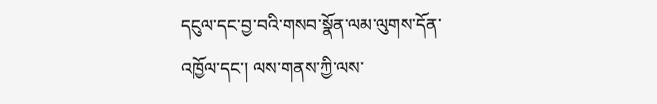དངུལ་དང་བྱ་བའི་གསབ་སྣོན་ལམ་ལུགས་དོན་འཁྱོལ་དང་། ལས་གནས་ཀྱི་ལས་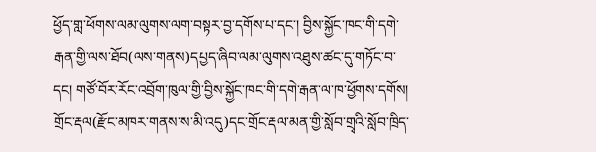ཕྱོད་གླ་ཕོགས་ལམ་ལུགས་ལག་བསྟར་བྱ་དགོས་པ་དང་། བྱིས་སྐྱོང་ཁང་གི་དགེ་རྒན་གྱི་ལས་ཐོབ(ལས་གནས)དཔྱད་ཞིབ་ལམ་ལུགས་འཐུས་ཚང་དུ་གཏོང་བ་དང། གཙོ་བོར་རོང་འབྲོག་ཁུལ་གྱི་བྱིས་སྐྱོང་ཁང་གི་དགེ་རྒན་ལ་ཁ་ཕྱོགས་དགོས། གྲོང་རྡལ(རྫོང་མཁར་གནས་ས་མི་འདུ)དང་གྲོང་རྡལ་མན་གྱི་སློབ་གྲྭའི་སློབ་ཁྲིད་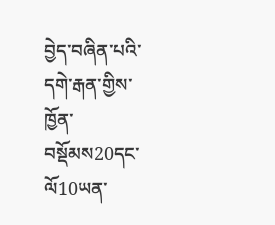བྱེད་བཞིན་པའི་དགེ་རྒན་གྱིས་ཁྱོན་བསྡོམས20དང་ལོ10ཡན་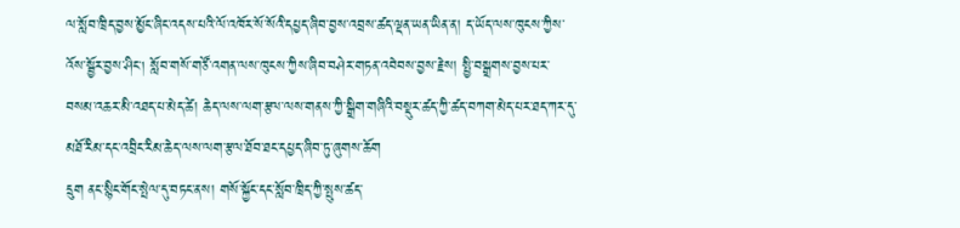ལ་སློབ་ཁྲིད་བྱས་མྱོང་ཞིང་འདས་པའི་ལོ་འཁོར་སོ་སོའི་དཔྱད་ཞིབ་བྱས་འབྲས་ཚད་ལྡན་ཡན་ཡིན་ན། ད་ཡོད་ལས་ཁུངས་ཀྱིས་འོས་སྦྱོར་བྱས་ཤིང། སློབ་གསོ་གཙོ་འགན་ལས་ཁུངས་ཀྱིས་ཞིབ་བཤེར་གཏན་འབེབས་བྱས་རྗེས། སྤྱི་བསྒྲགས་བྱས་པར་བསམ་འཆར་མི་འཐད་པ་མེད་ཚེ། ཆེད་ལས་ལག་རྩལ་ལས་གནས་ཀྱི་སྒྲིག་གཞིའི་བསྡུར་ཚད་ཀྱི་ཚད་བཀག་མེད་པར་ཐད་ཀར་དུ་མཐོ་རིམ་དང་འབྲིང་རིམ་ཆེད་ལས་ལག་རྩལ་ཐོབ་ཐང་དཔྱད་ཞིབ་ཏུ་ཞུགས་ཆོག
དྲུག ནང་སྙིང་གོང་སྤེལ་དུ་བཏང་ནས། གསོ་སྐྱོང་དང་སློབ་ཁྲིད་ཀྱི་སྤུས་ཚད་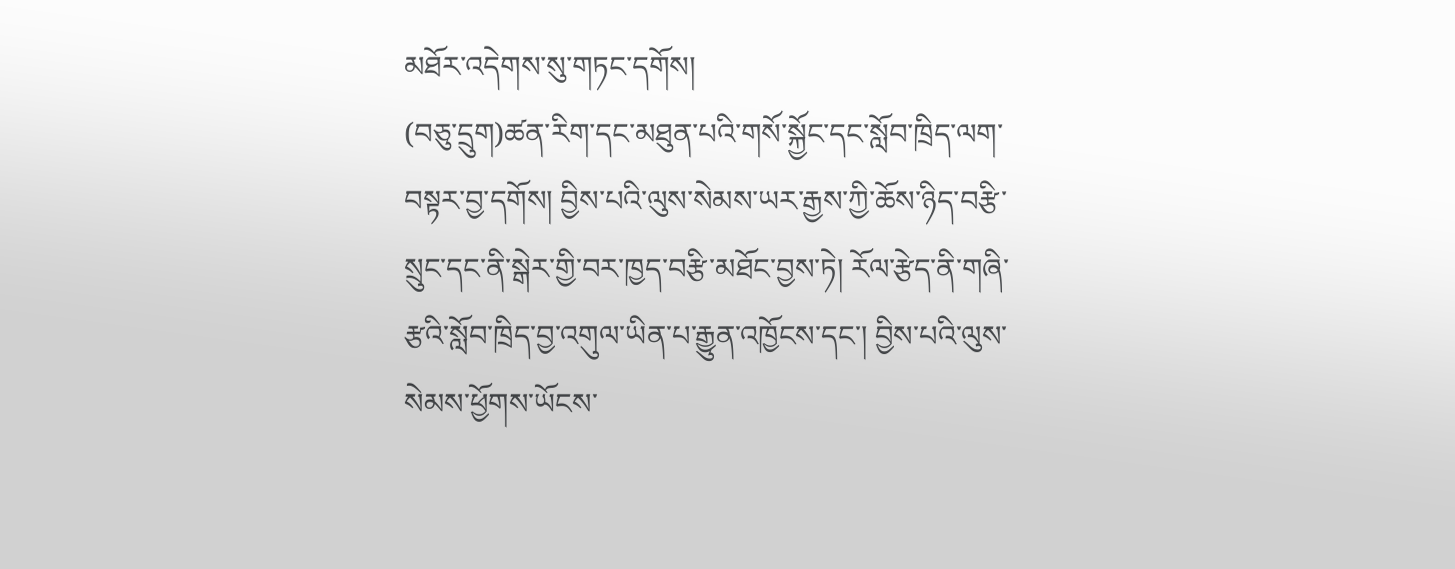མཐོར་འདེགས་སུ་གཏང་དགོས།
(བཅུ་དྲུག)ཚན་རིག་དང་མཐུན་པའི་གསོ་སྐྱོང་དང་སློབ་ཁྲིད་ལག་བསྟར་བྱ་དགོས། བྱིས་པའི་ལུས་སེམས་ཡར་རྒྱས་ཀྱི་ཆོས་ཉིད་བརྩི་སྲུང་དང་ནི་སྒེར་གྱི་བར་ཁྱད་བརྩི་མཐོང་བྱས་ཏེ། རོལ་རྩེད་ནི་གཞི་རྩའི་སློབ་ཁྲིད་བྱ་འགུལ་ཡིན་པ་རྒྱུན་འཁྱོངས་དང་། བྱིས་པའི་ལུས་སེམས་ཕྱོགས་ཡོངས་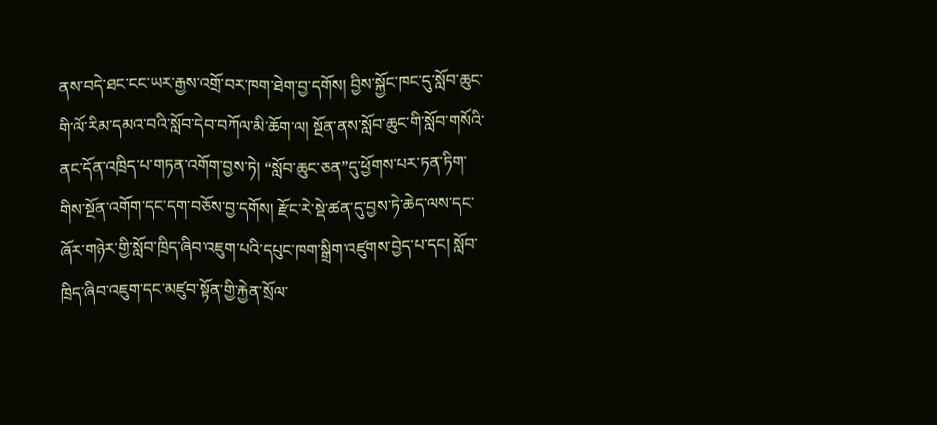ནས་བདེ་ཐང་ངང་ཡར་རྒྱས་འགྲོ་བར་ཁག་ཐེག་བྱ་དགོས། བྱིས་སྐྱོང་ཁང་དུ་སློབ་ཆུང་གི་ལོ་རིམ་དམའ་བའི་སློབ་དེབ་བཀོལ་མི་ཆོག་ལ། སྔོན་ནས་སློབ་ཆུང་གི་སློབ་གསོའི་ནང་དོན་འཁྲིད་པ་གཏན་འགོག་བྱས་ཏེ། “སློབ་ཆུང་ཅན”དུ་ཕྱོགས་པར་ཏན་ཏིག་གིས་སྔོན་འགོག་དང་དག་བཅོས་བྱ་དགོས། རྫོང་རེ་སྡེ་ཚན་དུ་བྱས་ཏེ་ཆེད་ལས་དང་ཞོར་གཉེར་གྱི་སློབ་ཁྲིད་ཞིབ་འཇུག་པའི་དཔུང་ཁག་སྒྲིག་འཛུགས་བྱེད་པ་དང། སློབ་ཁྲིད་ཞིབ་འཇུག་དང་མཛུབ་སྟོན་གྱི་རྐྱེན་སྲོལ་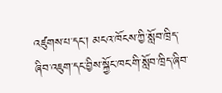འཛུགས་པ་དང་། མངའ་ཁོངས་ཀྱི་སློབ་ཁྲིད་ཞིབ་འཇུག་དང་བྱིས་སྐྱོང་ཁང་གི་སློབ་ཁྲིད་ཞིབ་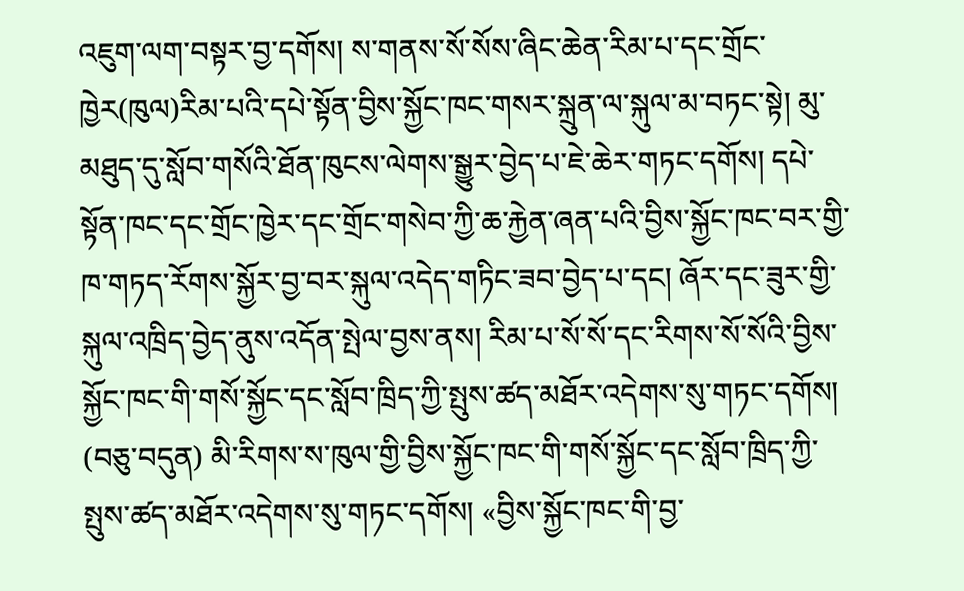འཇུག་ལག་བསྟར་བྱ་དགོས། ས་གནས་སོ་སོས་ཞིང་ཆེན་རིམ་པ་དང་གྲོང་ཁྱེར(ཁུལ)རིམ་པའི་དཔེ་སྟོན་བྱིས་སྐྱོང་ཁང་གསར་སྐྲུན་ལ་སྐུལ་མ་བཏང་སྟེ། མུ་མཐུད་དུ་སློབ་གསོའི་ཐོན་ཁུངས་ལེགས་སྒྱུར་བྱེད་པ་ཇེ་ཆེར་གཏང་དགོས། དཔེ་སྟོན་ཁང་དང་གྲོང་ཁྱེར་དང་གྲོང་གསེབ་ཀྱི་ཆ་རྐྱེན་ཞན་པའི་བྱིས་སྐྱོང་ཁང་བར་གྱི་ཁ་གཏད་རོགས་སྐྱོར་བྱ་བར་སྐུལ་འདེད་གཏིང་ཟབ་བྱེད་པ་དང། ཞོར་དང་ཟུར་གྱི་སྐུལ་འཁྲིད་བྱེད་ནུས་འདོན་སྤེལ་བྱས་ནས། རིམ་པ་སོ་སོ་དང་རིགས་སོ་སོའི་བྱིས་སྐྱོང་ཁང་གི་གསོ་སྐྱོང་དང་སློབ་ཁྲིད་ཀྱི་སྤུས་ཚད་མཐོར་འདེགས་སུ་གཏང་དགོས།
(བཅུ་བདུན) མི་རིགས་ས་ཁུལ་གྱི་བྱིས་སྐྱོང་ཁང་གི་གསོ་སྐྱོང་དང་སློབ་ཁྲིད་ཀྱི་སྤུས་ཚད་མཐོར་འདེགས་སུ་གཏང་དགོས། «བྱིས་སྐྱོང་ཁང་གི་བྱ་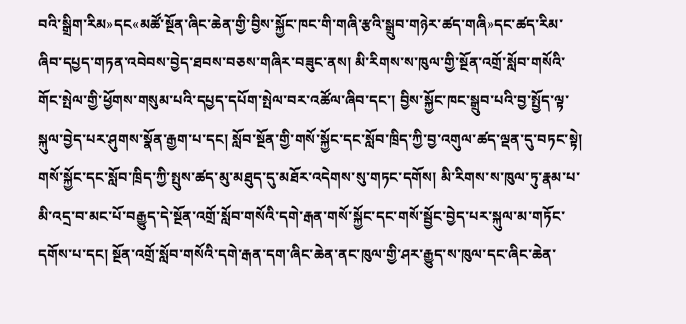བའི་སྒྲིག་རིམ»དང«མཚོ་སྔོན་ཞིང་ཆེན་གྱི་བྱིས་སྐྱོང་ཁང་གི་གཞི་རྩའི་སྒྲུབ་གཉེར་ཚད་གཞི»དང་ཚད་རིམ་ཞིབ་དཔྱད་གཏན་འབེབས་བྱེད་ཐབས་བཅས་གཞིར་བཟུང་ནས། མི་རིགས་ས་ཁུལ་གྱི་སྔོན་འགྲོ་སློབ་གསོའི་གོང་སྤེལ་གྱི་ཕྱོགས་གསུམ་པའི་དཔྱད་དཔོག་སྤེལ་བར་འཚོལ་ཞིབ་དང་། བྱིས་སྐྱོང་ཁང་སྒྲུབ་པའི་བྱ་སྤྱོད་ལྟ་སྐུལ་བྱེད་པར་ཤུགས་སྣོན་རྒྱག་པ་དང། སློབ་སྔོན་གྱི་གསོ་སྐྱོང་དང་སློབ་ཁྲིད་ཀྱི་བྱ་འགུལ་ཚད་ལྡན་དུ་བཏང་སྟེ། གསོ་སྐྱོང་དང་སློབ་ཁྲིད་ཀྱི་སྤུས་ཚད་མུ་མཐུད་དུ་མཐོར་འདེགས་སུ་གཏང་དགོས། མི་རིགས་ས་ཁུལ་ཏུ་རྣམ་པ་མི་འདྲ་བ་མང་པོ་བརྒྱུད་དེ་སྔོན་འགྲོ་སློབ་གསོའི་དགེ་རྒན་གསོ་སྐྱོང་དང་གསོ་སྦྱོང་བྱེད་པར་སྐུལ་མ་གཏོང་དགོས་པ་དང། སྔོན་འགྲོ་སློབ་གསོའི་དགེ་རྒན་དག་ཞིང་ཆེན་ནང་ཁུལ་གྱི་ཤར་རྒྱུད་ས་ཁུལ་དང་ཞིང་ཆེན་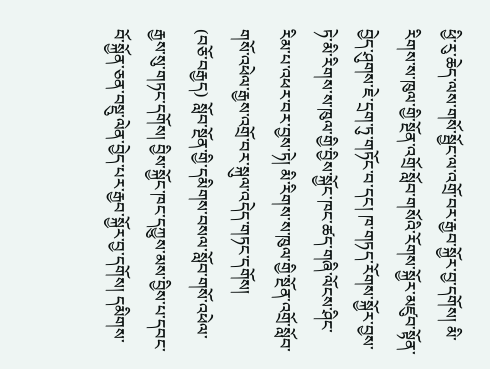ཕྱི་རུ་ཆེད་ལས་གསོ་སྦྱོང་ལ་འགྲོ་བར་རྒྱབ་སྐྱོར་བྱ་དགོས། མི་རིགས་ས་ཁུལ་གྱི་སྔོན་འགྲོ་སློབ་གསོའི་རོགས་སྐྱོར་མཛུབ་སྟོན་བྱེད་ཤུགས་ཇེ་དྲག་ཏུ་གཏོང་བ་དང། ཁ་གཏད་རོགས་སྐྱོར་བྱས་ཏེ་མི་རིགས་ས་ཁུལ་གྱི་བྱིས་སྐྱོང་ཁང་ཚད་གཞི་ལོངས་ཤིང་རིམ་པ་འཕར་བར་བྱས་ཏེ། མི་རིགས་ས་ཁུལ་གྱི་སྔོན་འགྲོ་སློབ་གསོ་འཕེལ་རྒྱས་འགྲོ་བར་སྐུལ་འདེད་གཏང་དགོས།
(བཅོ་བརྒྱད) སློབ་སྔོན་གྱི་དམིགས་བསལ་སློབ་གསོ་འཕེལ་རྒྱས་སུ་གཏང་དགོས། བྱིས་སྐྱོང་ཁང་དཀྱུས་མས་བྱིས་པ་དབང་བོ་སྐྱོན་ཅན་བསྡུ་ལེན་བྱེད་པར་རྒྱབ་སྐྱོར་བྱ་དགོས། དམིགས་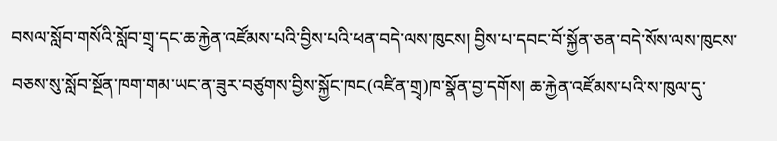བསལ་སློབ་གསོའི་སློབ་གྲྭ་དང་ཆ་རྐྱེན་འཛོམས་པའི་བྱིས་པའི་ཕན་བདེ་ལས་ཁུངས། བྱིས་པ་དབང་བོ་སྐྱོན་ཅན་བདེ་སོས་ལས་ཁུངས་བཅས་སུ་སློབ་སྔོན་ཁག་གམ་ཡང་ན་ཟུར་བཙུགས་བྱིས་སྐྱོང་ཁང(འཛིན་གྲྭ)ཁ་སྣོན་བྱ་དགོས། ཆ་རྐྱེན་འཛོམས་པའི་ས་ཁུལ་དུ་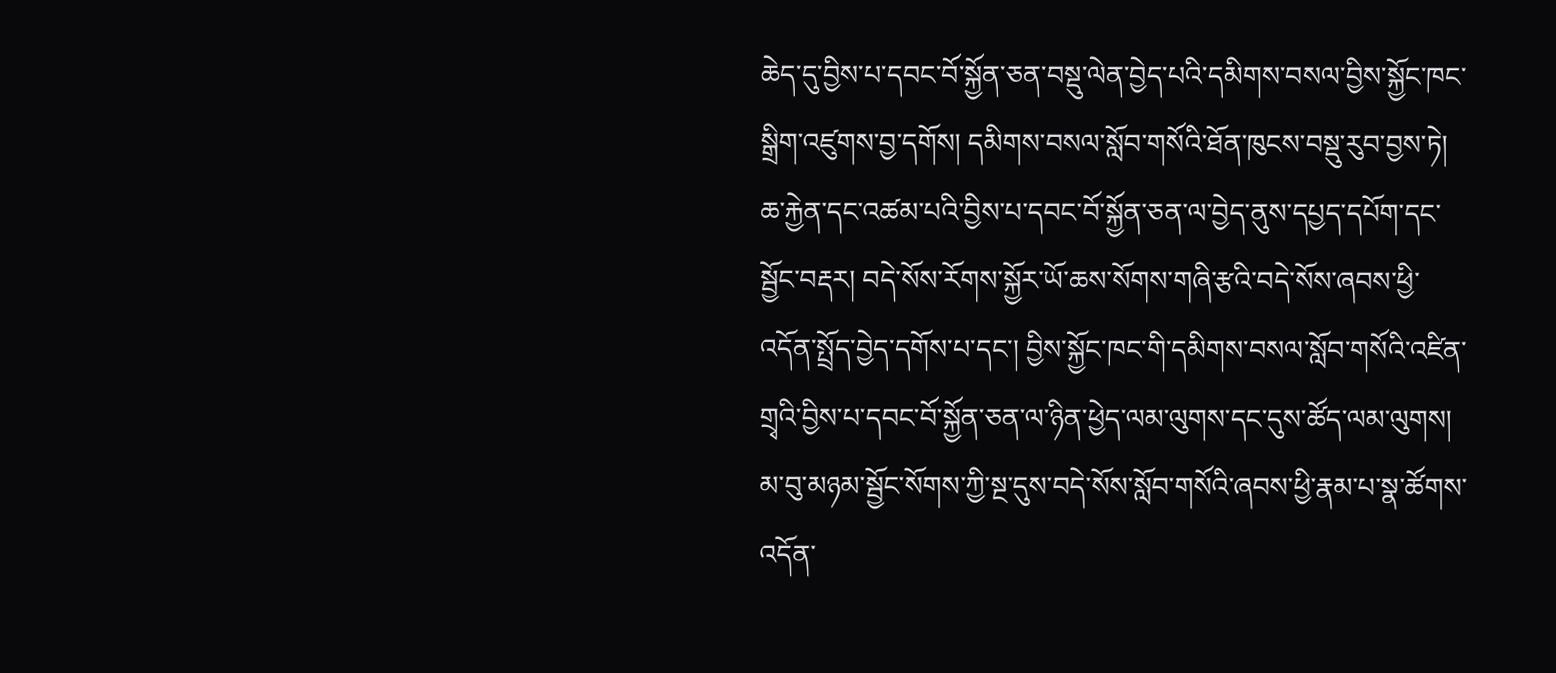ཆེད་དུ་བྱིས་པ་དབང་བོ་སྐྱོན་ཅན་བསྡུ་ལེན་བྱེད་པའི་དམིགས་བསལ་བྱིས་སྐྱོང་ཁང་སྒྲིག་འཛུགས་བྱ་དགོས། དམིགས་བསལ་སློབ་གསོའི་ཐོན་ཁུངས་བསྡུ་རུབ་བྱས་ཏེ། ཆ་རྐྱེན་དང་འཚམ་པའི་བྱིས་པ་དབང་བོ་སྐྱོན་ཅན་ལ་བྱེད་ནུས་དཔྱད་དཔོག་དང་སྦྱོང་བརྡར། བདེ་སོས་རོགས་སྐྱོར་ཡོ་ཆས་སོགས་གཞི་རྩའི་བདེ་སོས་ཞབས་ཕྱི་འདོན་སྤྲོད་བྱེད་དགོས་པ་དང་། བྱིས་སྐྱོང་ཁང་གི་དམིགས་བསལ་སློབ་གསོའི་འཛིན་གྲྭའི་བྱིས་པ་དབང་བོ་སྐྱོན་ཅན་ལ་ཉིན་ཕྱེད་ལམ་ལུགས་དང་དུས་ཚོད་ལམ་ལུགས། མ་བུ་མཉམ་སྦྱོང་སོགས་ཀྱི་སྔ་དུས་བདེ་སོས་སློབ་གསོའི་ཞབས་ཕྱི་རྣམ་པ་སྣ་ཚོགས་འདོན་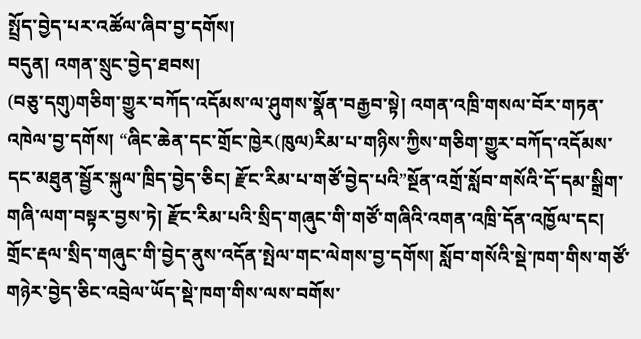སྤྲོད་བྱེད་པར་འཚོལ་ཞིབ་བྱ་དགོས།
བདུན། འགན་སྲུང་བྱེད་ཐབས།
(བཅུ་དགུ)གཅིག་གྱུར་བཀོད་འདོམས་ལ་ཤུགས་སྣོན་བརྒྱབ་སྟེ། འགན་འཁྲི་གསལ་བོར་གཏན་འཁེལ་བྱ་དགོས། “ཞིང་ཆེན་དང་གྲོང་ཁྱེར(ཁུལ)རིམ་པ་གཉིས་ཀྱིས་གཅིག་གྱུར་བཀོད་འདོམས་དང་མཐུན་སྦྱོར་སྐུལ་ཁྲིད་བྱེད་ཅིང། རྫོང་རིམ་པ་གཙོ་བྱེད་པའི”སྔོན་འགྲོ་སློབ་གསོའི་དོ་དམ་སྒྲིག་གཞི་ལག་བསྟར་བྱས་ཏེ། རྫོང་རིམ་པའི་སྲིད་གཞུང་གི་གཙོ་གཞིའི་འགན་འཁྲི་དོན་འཁྱོལ་དང། གྲོང་རྡལ་སྲིད་གཞུང་གི་བྱེད་ནུས་འདོན་སྤེལ་གང་ལེགས་བྱ་དགོས། སློབ་གསོའི་སྡེ་ཁག་གིས་གཙོ་གཉེར་བྱེད་ཅིང་འབྲེལ་ཡོད་སྡེ་ཁག་གིས་ལས་བགོས་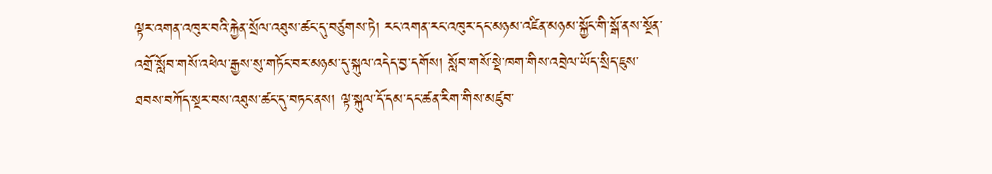ལྟར་འགན་འཁུར་བའི་རྐྱེན་སྲོལ་འཐུས་ཚང་དུ་བཙུགས་ཏེ། རང་འགན་རང་འཁུར་དང་མཉམ་འཛིན་མཉམ་སྐྱོང་གི་སྒོ་ནས་སྔོན་འགྲོ་སློབ་གསོ་འཕེལ་རྒྱས་སུ་གཏོང་བར་མཉམ་དུ་སྐུལ་འདེད་བྱ་དགོས། སློབ་གསོ་སྡེ་ཁག་གིས་འབྲེལ་ཡོད་སྲིད་ཇུས་ཐབས་བཀོད་སྔར་བས་འཐུས་ཚང་དུ་བཏང་ནས། ལྟ་སྐུལ་དོ་དམ་དང་ཚན་རིག་གིས་མཛུབ་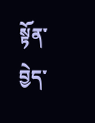སྟོན་བྱེད་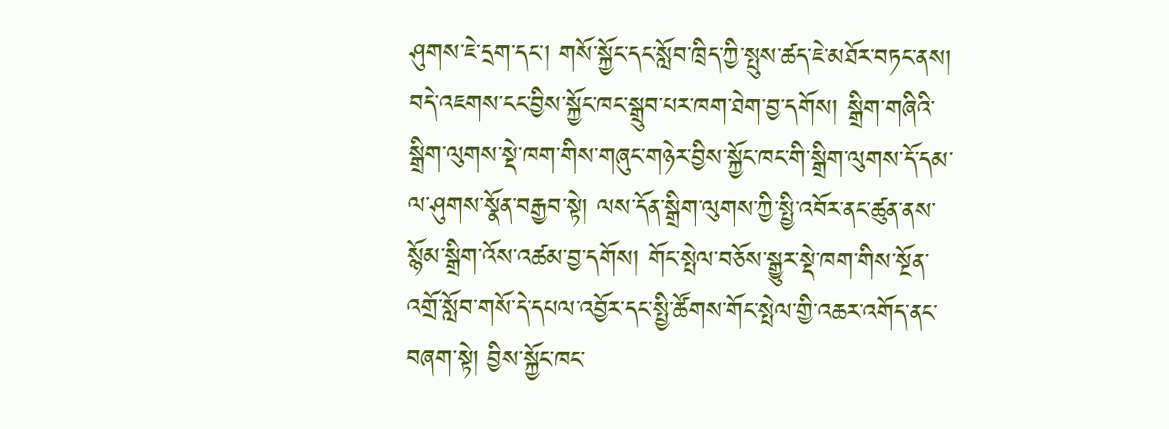ཤུགས་ཇེ་དྲག་དང་། གསོ་སྐྱོང་དང་སློབ་ཁྲིད་ཀྱི་སྤུས་ཚད་ཇེ་མཐོར་བཏང་ནས། བདེ་འཇགས་ངང་བྱིས་སྐྱོང་ཁང་སྒྲུབ་པར་ཁག་ཐེག་བྱ་དགོས། སྒྲིག་གཞིའི་སྒྲིག་ལུགས་སྡེ་ཁག་གིས་གཞུང་གཉེར་བྱིས་སྐྱོང་ཁང་གི་སྒྲིག་ལུགས་དོ་དམ་ལ་ཤུགས་སྣོན་བརྒྱབ་སྟེ། ལས་དོན་སྒྲིག་ལུགས་ཀྱི་སྤྱི་འབོར་ནང་ཚུན་ནས་སྙོམ་སྒྲིག་འོས་འཚམ་བྱ་དགོས། གོང་སྤེལ་བཅོས་སྒྱུར་སྡེ་ཁག་གིས་སྔོན་འགྲོ་སློབ་གསོ་དེ་དཔལ་འབྱོར་དང་སྤྱི་ཚོགས་གོང་སྤེལ་གྱི་འཆར་འགོད་ནང་བཞག་སྟེ། བྱིས་སྐྱོང་ཁང་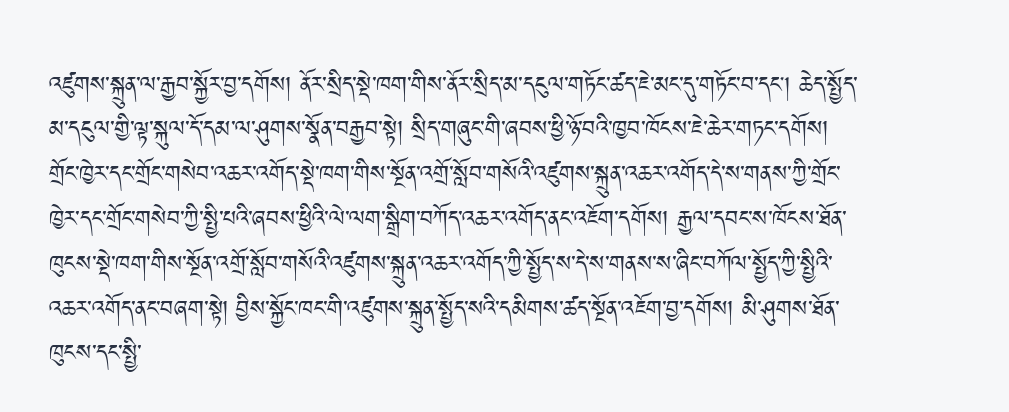འཛུགས་སྐྲུན་ལ་རྒྱབ་སྐྱོར་བྱ་དགོས། ནོར་སྲིད་སྡེ་ཁག་གིས་ནོར་སྲིད་མ་དངུལ་གཏོང་ཚད་ཇེ་མང་དུ་གཏོང་བ་དང། ཆེད་སྤྱོད་མ་དངུལ་གྱི་ལྟ་སྐུལ་དོ་དམ་ལ་ཤུགས་སྣོན་བརྒྱབ་སྟེ། སྲིད་གཞུང་གི་ཞབས་ཕྱི་ཉོ་བའི་ཁྱབ་ཁོངས་ཇེ་ཆེར་གཏང་དགོས། གྲོང་ཁྱེར་དང་གྲོང་གསེབ་འཆར་འགོད་སྡེ་ཁག་གིས་སྔོན་འགྲོ་སློབ་གསོའི་འཛུགས་སྐྲུན་འཆར་འགོད་དེ་ས་གནས་ཀྱི་གྲོང་ཁྱེར་དང་གྲོང་གསེབ་ཀྱི་སྤྱི་པའི་ཞབས་ཕྱིའི་ལེ་ལག་སྒྲིག་བཀོད་འཆར་འགོད་ནང་འཇོག་དགོས། རྒྱལ་དབང་ས་ཁོངས་ཐོན་ཁུངས་སྡེ་ཁག་གིས་སྔོན་འགྲོ་སློབ་གསོའི་འཛུགས་སྐྲུན་འཆར་འགོད་ཀྱི་སྤྱོད་ས་དེ་ས་གནས་ས་ཞིང་བཀོལ་སྤྱོད་ཀྱི་སྤྱིའི་འཆར་འགོད་ནང་བཞག་སྟེ། བྱིས་སྐྱོང་ཁང་གི་འཛུགས་སྐྲུན་སྤྱོད་སའི་དམིགས་ཚད་སྔོན་འཇོག་བྱ་དགོས། མི་ཤུགས་ཐོན་ཁུངས་དང་སྤྱི་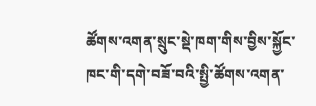ཚོགས་འགན་སྲུང་སྡེ་ཁག་གིས་བྱིས་སྐྱོང་ཁང་གི་དགེ་བཟོ་བའི་སྤྱི་ཚོགས་འགན་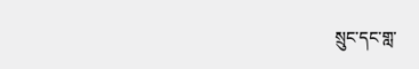སྲུང་དང་གླ་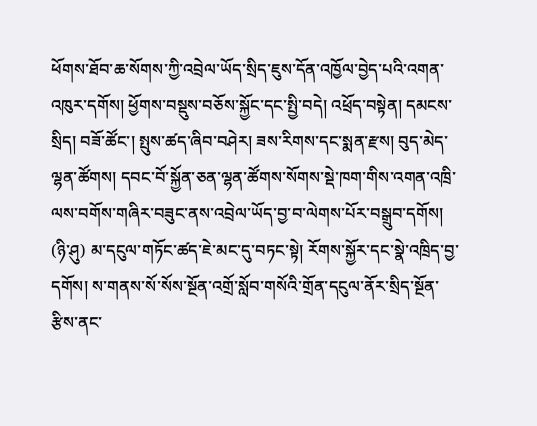ཕོགས་ཐོབ་ཆ་སོགས་ཀྱི་འབྲེལ་ཡོད་སྲིད་ཇུས་དོན་འཁྱོལ་བྱེད་པའི་འགན་འཁུར་དགོས། ཕྱོགས་བསྡུས་བཅོས་སྐྱོང་དང་སྤྱི་བདེ། འཕྲོད་བསྟེན། དམངས་སྲིད། བཟོ་ཚོང་། སྤུས་ཚད་ཞིབ་བཤེར། ཟས་རིགས་དང་སྨན་རྫས། བུད་མེད་ལྷན་ཚོགས། དབང་བོ་སྐྱོན་ཅན་ལྷན་ཚོགས་སོགས་སྡེ་ཁག་གིས་འགན་འཁྲི་ལས་བགོས་གཞིར་བཟུང་ནས་འབྲེལ་ཡོད་བྱ་བ་ལེགས་པོར་བསྒྲུབ་དགོས།
(ཉི་ཤུ) མ་དངུལ་གཏོང་ཚད་ཇེ་མང་དུ་བཏང་སྟེ། རོགས་སྐྱོར་དང་སྣེ་འཁྲིད་བྱ་དགོས། ས་གནས་སོ་སོས་སྔོན་འགྲོ་སློབ་གསོའི་གྲོན་དངུལ་ནོར་སྲིད་སྔོན་རྩིས་ནང་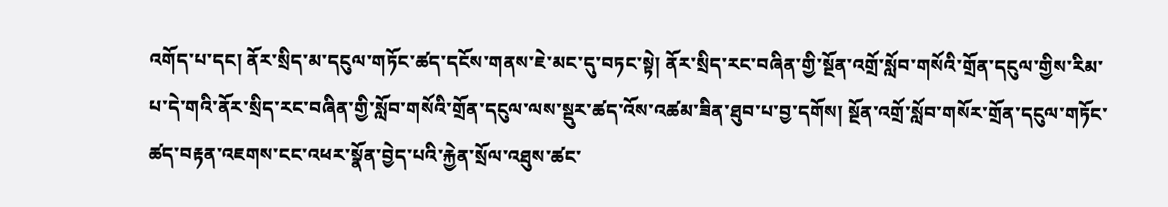འགོད་པ་དང། ནོར་སྲིད་མ་དངུལ་གཏོང་ཚད་དངོས་གནས་ཇེ་མང་དུ་བཏང་སྟེ། ནོར་སྲིད་རང་བཞིན་གྱི་སྔོན་འགྲོ་སློབ་གསོའི་གྲོན་དངུལ་གྱིས་རིམ་པ་དེ་གའི་ནོར་སྲིད་རང་བཞིན་གྱི་སློབ་གསོའི་གྲོན་དངུལ་ལས་སྡུར་ཚད་འོས་འཚམ་ཟིན་ཐུབ་པ་བྱ་དགོས། སྔོན་འགྲོ་སློབ་གསོར་གྲོན་དངུལ་གཏོང་ཚད་བརྟན་འཇགས་ངང་འཕར་སྣོན་བྱེད་པའི་རྐྱེན་སྲོལ་འཐུས་ཚང་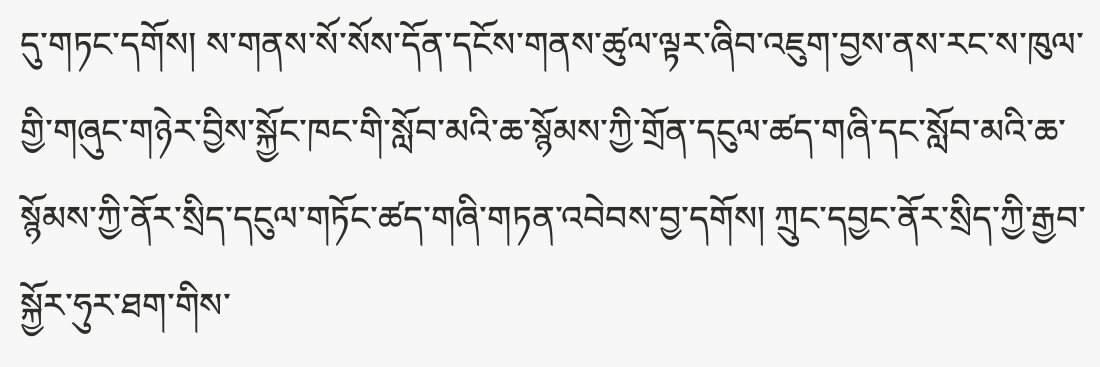དུ་གཏང་དགོས། ས་གནས་སོ་སོས་དོན་དངོས་གནས་ཚུལ་ལྟར་ཞིབ་འཇུག་བྱས་ནས་རང་ས་ཁུལ་གྱི་གཞུང་གཉེར་བྱིས་སྐྱོང་ཁང་གི་སློབ་མའི་ཆ་སྙོམས་ཀྱི་གྲོན་དངུལ་ཚད་གཞི་དང་སློབ་མའི་ཆ་སྙོམས་ཀྱི་ནོར་སྲིད་དངུལ་གཏོང་ཚད་གཞི་གཏན་འབེབས་བྱ་དགོས། ཀྲུང་དབྱང་ནོར་སྲིད་ཀྱི་རྒྱབ་སྐྱོར་ཧུར་ཐག་གིས་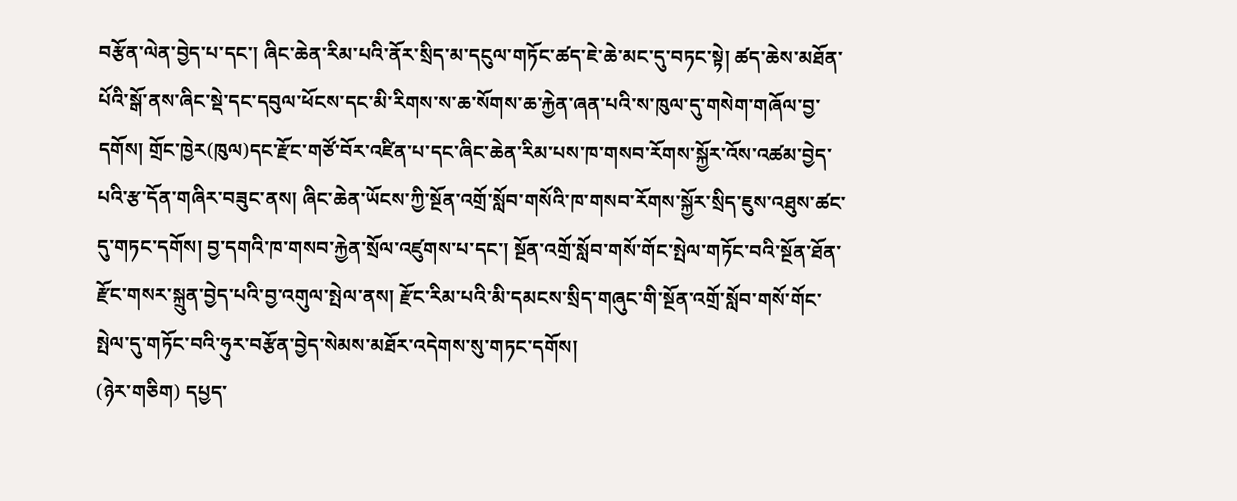བརྩོན་ལེན་བྱེད་པ་དང་། ཞིང་ཆེན་རིམ་པའི་ནོར་སྲིད་མ་དངུལ་གཏོང་ཚད་ཇེ་ཆེ་མང་དུ་བཏང་སྟེ། ཚད་ཆེས་མཐོན་པོའི་སྒོ་ནས་ཞིང་སྡེ་དང་དབུལ་ཕོངས་དང་མི་རིགས་ས་ཆ་སོགས་ཆ་རྐྱེན་ཞན་པའི་ས་ཁུལ་དུ་གསེག་གཞོལ་བྱ་དགོས། གྲོང་ཁྱེར(ཁུལ)དང་རྫོང་གཙོ་བོར་འཛིན་པ་དང་ཞིང་ཆེན་རིམ་པས་ཁ་གསབ་རོགས་སྐྱོར་འོས་འཚམ་བྱེད་པའི་རྩ་དོན་གཞིར་བཟུང་ནས། ཞིང་ཆེན་ཡོངས་ཀྱི་སྔོན་འགྲོ་སློབ་གསོའི་ཁ་གསབ་རོགས་སྐྱོར་སྲིད་ཇུས་འཐུས་ཚང་དུ་གཏང་དགོས། བྱ་དགའི་ཁ་གསབ་རྐྱེན་སྲོལ་འཛུགས་པ་དང་། སྔོན་འགྲོ་སློབ་གསོ་གོང་སྤེལ་གཏོང་བའི་སྔོན་ཐོན་རྫོང་གསར་སྐྲུན་བྱེད་པའི་བྱ་འགུལ་སྤེལ་ནས། རྫོང་རིམ་པའི་མི་དམངས་སྲིད་གཞུང་གི་སྔོན་འགྲོ་སློབ་གསོ་གོང་སྤེལ་དུ་གཏོང་བའི་ཧུར་བརྩོན་བྱེད་སེམས་མཐོར་འདེགས་སུ་གཏང་དགོས།
(ཉེར་གཅིག) དཔྱད་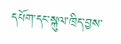དཔོག་དང་སྐུལ་ཁྲིད་བྱས་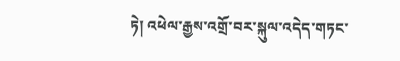ཏེ། འཕེལ་རྒྱས་འགྲོ་བར་སྐུལ་འདེད་གཏང་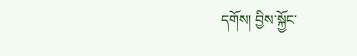དགོས། བྱིས་སྐྱོང་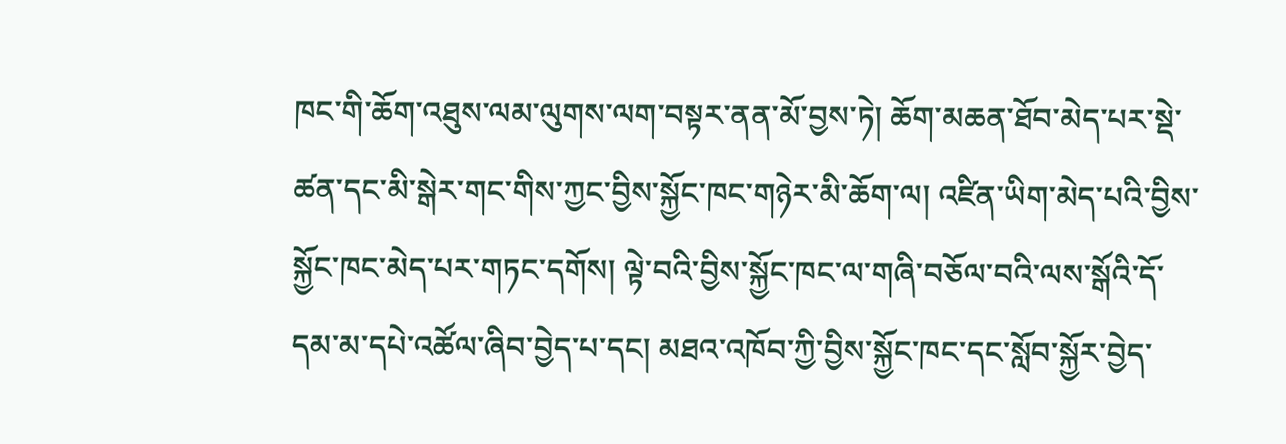ཁང་གི་ཆོག་འཐུས་ལམ་ལུགས་ལག་བསྟར་ནན་མོ་བྱས་ཏེ། ཆོག་མཆན་ཐོབ་མེད་པར་སྡེ་ཚན་དང་མི་སྒེར་གང་གིས་ཀྱང་བྱིས་སྐྱོང་ཁང་གཉེར་མི་ཆོག་ལ། འཛིན་ཡིག་མེད་པའི་བྱིས་སྐྱོང་ཁང་མེད་པར་གཏང་དགོས། ལྟེ་བའི་བྱིས་སྐྱོང་ཁང་ལ་གཞི་བཅོལ་བའི་ལས་སྒོའི་དོ་དམ་མ་དཔེ་འཚོལ་ཞིབ་བྱེད་པ་དང། མཐའ་འཁོབ་ཀྱི་བྱིས་སྐྱོང་ཁང་དང་སློབ་སྐྱོར་བྱེད་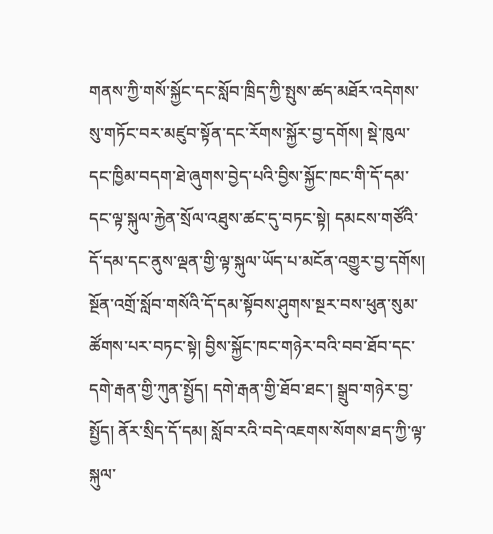གནས་ཀྱི་གསོ་སྐྱོང་དང་སློབ་ཁྲིད་ཀྱི་སྤུས་ཚད་མཐོར་འདེགས་སུ་གཏོང་བར་མཛུབ་སྟོན་དང་རོགས་སྐྱོར་བྱ་དགོས། སྡེ་ཁུལ་དང་ཁྱིམ་བདག་ཐེ་ཞུགས་བྱེད་པའི་བྱིས་སྐྱོང་ཁང་གི་དོ་དམ་དང་ལྟ་སྐུལ་རྐྱེན་སྲོལ་འཐུས་ཚང་དུ་བཏང་སྟེ། དམངས་གཙོའི་དོ་དམ་དང་ནུས་ལྡན་གྱི་ལྟ་སྐུལ་ཡོད་པ་མངོན་འགྱུར་བྱ་དགོས། སྔོན་འགྲོ་སློབ་གསོའི་དོ་དམ་སྟོབས་ཤུགས་སྔར་བས་ཕུན་སུམ་ཚོགས་པར་བཏང་སྟེ། བྱིས་སྐྱོང་ཁང་གཉེར་བའི་བབ་ཐོབ་དང་དགེ་རྒན་གྱི་ཀུན་སྤྱོད། དགེ་རྒན་གྱི་ཐོབ་ཐང་། སྒྲུབ་གཉེར་བྱ་སྤྱོད། ནོར་སྲིད་དོ་དམ། སློབ་རའི་བདེ་འཇགས་སོགས་ཐད་ཀྱི་ལྟ་སྐུལ་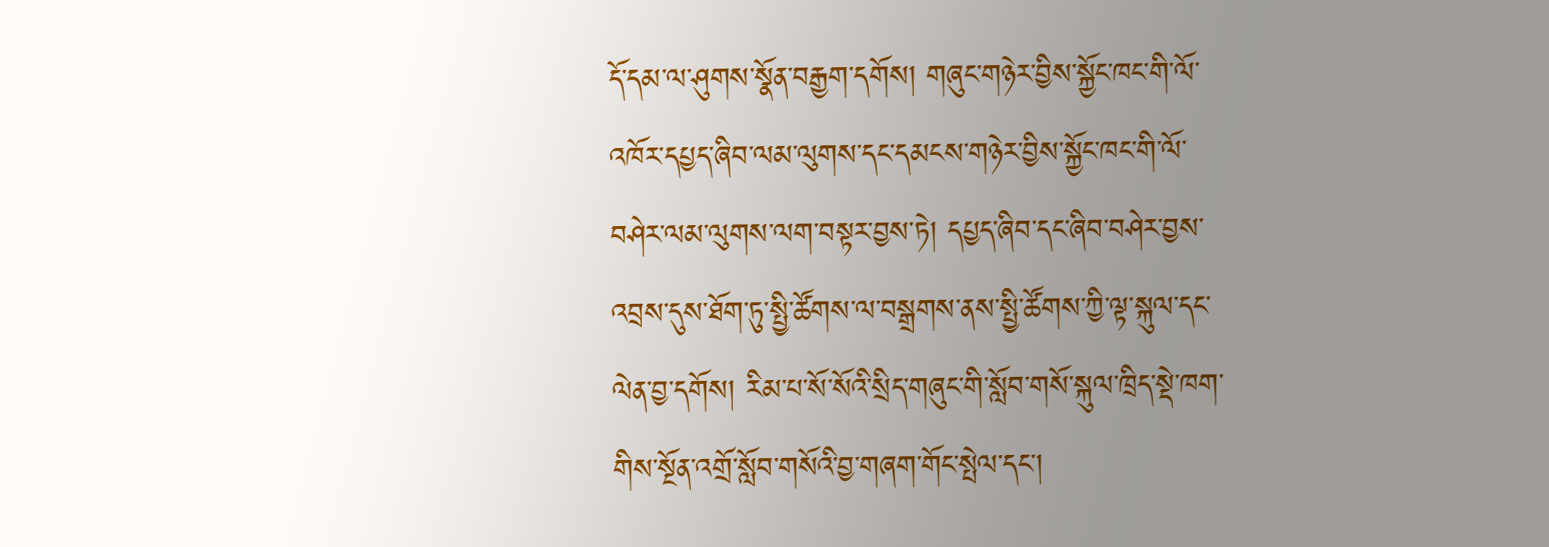དོ་དམ་ལ་ཤུགས་སྣོན་བརྒྱག་དགོས། གཞུང་གཉེར་བྱིས་སྐྱོང་ཁང་གི་ལོ་འཁོར་དཔྱད་ཞིབ་ལམ་ལུགས་དང་དམངས་གཉེར་བྱིས་སྐྱོང་ཁང་གི་ལོ་བཤེར་ལམ་ལུགས་ལག་བསྟར་བྱས་ཏེ། དཔྱད་ཞིབ་དང་ཞིབ་བཤེར་བྱས་འབྲས་དུས་ཐོག་ཏུ་སྤྱི་ཚོགས་ལ་བསྒྲགས་ནས་སྤྱི་ཚོགས་ཀྱི་ལྟ་སྐུལ་དང་ལེན་བྱ་དགོས། རིམ་པ་སོ་སོའི་སྲིད་གཞུང་གི་སློབ་གསོ་སྐུལ་ཁྲིད་སྡེ་ཁག་གིས་སྔོན་འགྲོ་སློབ་གསོའི་བྱ་གཞག་གོང་སྤེལ་དང་།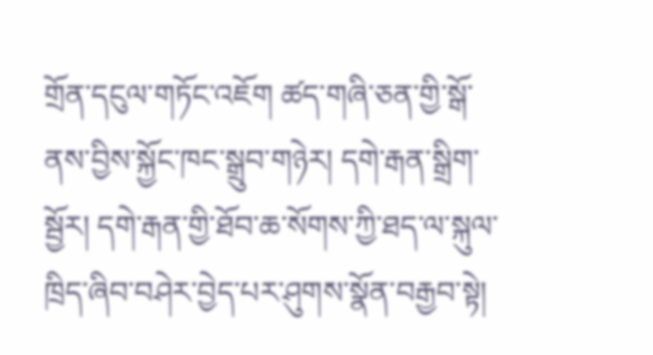གྲོན་དངུལ་གཏོང་འཇོག ཚད་གཞི་ཅན་གྱི་སྒོ་ནས་བྱིས་སྐྱོང་ཁང་སྒྲུབ་གཉེར། དགེ་རྒན་སྒྲིག་སྦྱོར། དགེ་རྒན་གྱི་ཐོབ་ཆ་སོགས་ཀྱི་ཐད་ལ་སྐུལ་ཁྲིད་ཞིབ་བཤེར་བྱེད་པར་ཤུགས་སྣོན་བརྒྱབ་སྟེ།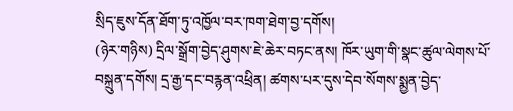སྲིད་ཇུས་དོན་ཐོག་ཏུ་འཁྱོལ་བར་ཁག་ཐེག་བྱ་དགོས།
(ཉེར་གཉིས) དྲིལ་སྒྲོག་བྱེད་ཤུགས་ཇེ་ཆེར་བཏང་ནས། ཁོར་ཡུག་གི་སྣང་ཚུལ་ལེགས་པོ་བསྐྲུན་དགོས། དྲ་རྒྱ་དང་བརྙན་འཕྲིན། ཚགས་པར་དུས་དེབ་སོགས་སྨྱན་བྱེད་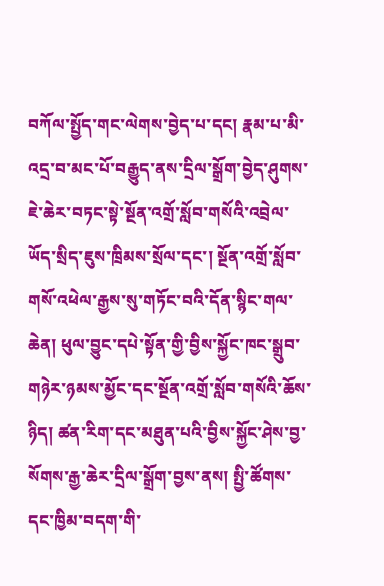བཀོལ་སྤྱོད་གང་ལེགས་བྱེད་པ་དང། རྣམ་པ་མི་འདྲ་བ་མང་པོ་བརྒྱུད་ནས་དྲིལ་སྒྲོག་བྱེད་ཤུགས་ཇེ་ཆེར་བཏང་སྟེ་སྔོན་འགྲོ་སློབ་གསོའི་འབྲེལ་ཡོད་སྲིད་ཇུས་ཁྲིམས་སྲོལ་དང་། སྔོན་འགྲོ་སློབ་གསོ་འཕེལ་རྒྱས་སུ་གཏོང་བའི་དོན་སྙིང་གལ་ཆེན། ཕུལ་བྱུང་དཔེ་སྟོན་གྱི་བྱིས་སྐྱོང་ཁང་སྒྲུབ་གཉེར་ཉམས་མྱོང་དང་སྔོན་འགྲོ་སློབ་གསོའི་ཆོས་ཉིད། ཚན་རིག་དང་མཐུན་པའི་བྱིས་སྐྱོང་ཤེས་བྱ་སོགས་རྒྱ་ཆེར་དྲིལ་སྒྲོག་བྱས་ནས། སྤྱི་ཚོགས་དང་ཁྱིམ་བདག་གི་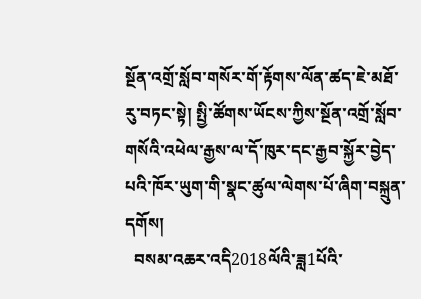སྔོན་འགྲོ་སློབ་གསོར་གོ་རྟོགས་ལོན་ཚད་ཇེ་མཐོ་རུ་བཏང་སྟེ། སྤྱི་ཚོགས་ཡོངས་ཀྱིས་སྔོན་འགྲོ་སློབ་གསོའི་འཕེལ་རྒྱས་ལ་དོ་ཁུར་དང་རྒྱབ་སྐྱོར་བྱེད་པའི་ཁོར་ཡུག་གི་སྣང་ཚུལ་ལེགས་པོ་ཞིག་བསྐྲུན་དགོས།
  བསམ་འཆར་འདི2018ལོའི་ཟླ1པོའི་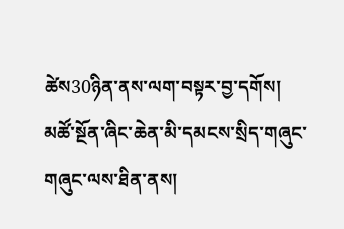ཚེས30ཉིན་ནས་ལག་བསྟར་བྱ་དགོས།
མཚོ་སྔོན་ཞིང་ཆེན་མི་དམངས་སྲིད་གཞུང་གཞུང་ལས་ཐིན་ནས།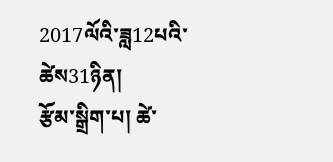2017ལོའི་ཟླ12པའི་ཚེས31ཉིན།
རྩོམ་སྒྲིག་པ། ཚེ་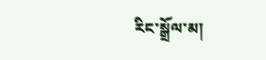རིང་སྒྲོལ་མ།